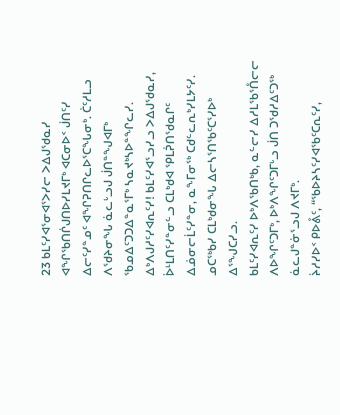23 ᑲᒪᑦᓯᐊᕐᓂᐊᕐᐳᓯᓕ ᐳᐃᒍᖁᓇᓯ ᐊᖏᖃᑎᒌᒍᑎᐅᓯᒪᔪᒥᒃ ᐊᑕᓂᐅᑉ ᒎᑎᑦᓯ ᐃᓕᑦᓯᓐᓄᑦ ᐊᖏᕈᑎᒋᓚᐅᕐᑕᖓᓂᒃ. ᑖᑦᓱᒪᓗ ᐱᖁᔨᓂᖓ ᓈᓚᒡᓗᒍ ᒎᑎᓐᖑᐊᒥᒃ ᖃᓄᐃᑦᑐᑐᐃᓐᓇᕐᒥᒃ ᓴᓇᔪᒃᓴᐅᓐᖏᓚᓯ.
ᐃᒃᐱᒍᓱᑦᓯᐊᕆᑦᓯ! ᑲᒪᑦᓯᐊᕐᓗᓯᓗ ᐳᐃᒍᖁᓇᓯ, ᐆᒻᒪᑎᑦᓯᓐᓂᓪᓗ ᑕᒪᒃᑯᐊ ᕿᒪᕉᑎᖁᓇᒋᑦ ᐃᓅᓂᓕᒫᑦᓯᓐᓂ, ᓇᖕᒥᓂᖅ ᑕᑯᓪᓚᕆᒃᓯᒪᔭᑦᓯ. ᓄᑕᖅᑲᓯ ᑕᒪᒃᑯᓂᖓ ᐃᓕᓴᕐᑎᖃᑦᑕᕐᓯᐅᒃ ᐃᕐᖑᑕᓯᓗ.
ᑲᒪᑦᓯᐊᕆᑦᓯ ᐅᒃᐱᖃᑎᒃᑲ, ᓇᓪᓕᓯ ᐃᓱᒪᖃᕐᑍᓕᓕ ᐱᐅᖏᑦᑐᒥᒃ, ᐅᒃᐱᖏᑦᑐᒥᒡᓗ ᒎᑎ ᑐᖁᓱᐃᑦᑐᖅ ᓈᓚᒍᓐᓃᕐᓗᒍ ᐱᔪᒥᒃ.
ᔩᓱᓯᐅᑉ ᑭᐅᕔᑦ, “ᖃᐅᔨᓴᑦᓯᐊᖃᑦᑕᕆᑦᓯ,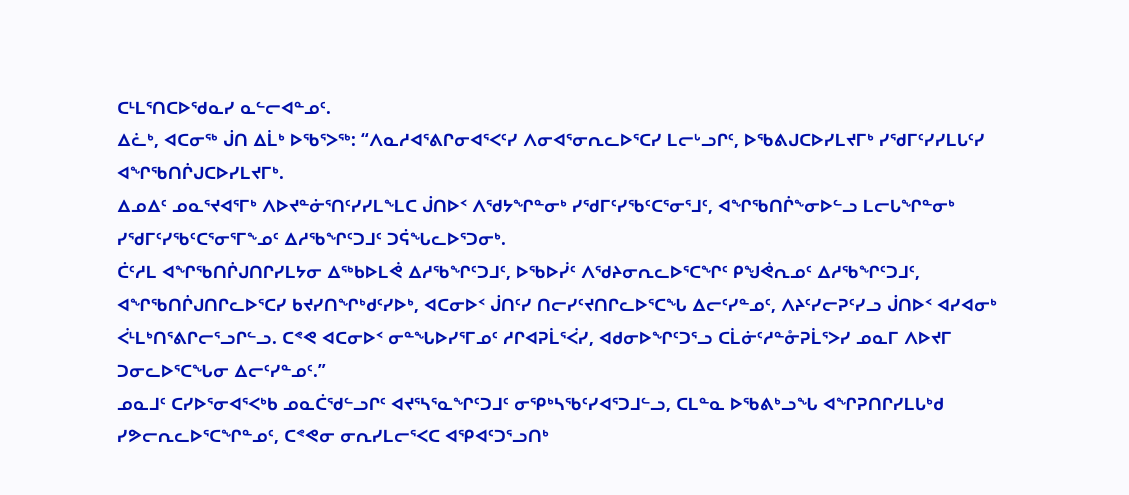ᑕᒻᒪᕐᑎᑕᐅᖁᓇᓯ ᓇᓪᓕᐊᓐᓄᑦ.
ᐃᓛᒃ, ᐊᑕᓂᖅ ᒎᑎ ᐃᒫᒃ ᐅᖃᕐᐳᖅ: “ᐱᓇᓱᐊᕐᕕᒋᓂᐊᕐᐸᑦᓯ ᐱᓂᐊᕐᓂᕆᓚᐅᕐᑕᓯ ᒪᓕᒡᓗᒋᑦ, ᐅᖃᕕᒍᑕᐅᓯᒪᔪᒥᒃ ᓯᖁᒥᑦᓯᓯᒪᒐᑦᓯ ᐊᖏᖃᑎᒌᒍᑕᐅᓯᒪᔪᒥᒃ.
ᐃᓄᐃᑦ ᓄᓇᕐᔪᐊᕐᒥᒃ ᐱᐅᔪᓐᓃᕐᑎᑦᓯᓯᒪᖕᒪᑕ ᒎᑎᐅᑉ ᐱᖁᔭᖏᓐᓂᒃ ᓯᖁᒥᑦᓯᖃᑦᑕᕐᓂᕐᒧᑦ, ᐊᖏᖃᑎᒌᖕᓂᐅᓪᓗ ᒪᓕᒐᖏᓐᓂᒃ ᓯᖁᒥᑦᓯᖃᑦᑕᕐᓂᕐᒥᖕᓄᑦ ᐃᓱᖃᖏᑦᑐᒧᑦ ᑐᕌᖓᓚᐅᕐᑐᓂᒃ.
ᑖᑦᓱᒪ ᐊᖏᖃᑎᒌᒍᑎᒋᓯᒪᔭᓂ ᐃᖅᑲᐅᒪᕚ ᐃᓱᖃᖏᑦᑐᒧᑦ, ᐅᖃᐅᓰᑦ ᐱᖁᔨᓂᕆᓚᐅᕐᑕᖏᑦ ᑭᖑᕚᕆᓄᑦ ᐃᓱᖃᖏᑦᑐᒧᑦ,
ᐊᖏᖃᑎᒌᒍᑎᒋᓚᐅᕐᑕᓯ ᑲᔪᓯᑎᖏᒃᑯᑦᓯᐅᒃ, ᐊᑕᓂᐅᑉ ᒎᑎᑦᓯ ᑎᓕᓯᑦᔪᑎᒋᓚᐅᕐᑕᖓ ᐃᓕᑦᓯᓐᓄᑦ, ᐱᔨᑦᓯᓕᕈᑦᓯᓗ ᒎᑎᐅᑉ ᐊᓯᐊᓂᒃ ᐹᒻᒪᒃᑎᕐᕕᒋᓕᕐᓗᒋᓪᓗ. ᑕᕝᕙ ᐊᑕᓂᐅᑉ ᓂᓐᖓᐅᓯᕐᒥᓄᑦ ᓱᒋᐊᕈᒫᕐᐹᓯ, ᐊᑯᓂᐅᖏᑦᑐᕐᓗ ᑕᒫᓃᑦᓱᓐᓁᕈᒫᕐᐳᓯ ᓄᓇᒥ ᐱᐅᔪᒥ ᑐᓂᓚᐅᕐᑕᖓᓂ ᐃᓕᑦᓯᓐᓄᑦ.”
ᓄᓇᒧᑦ ᑕᓯᐅᕐᓂᐊᕐᐸᒃᑲ ᓄᓇᑖᖁᓪᓗᒋᑦ ᐊᔪᕐᓴᕐᓇᖏᑦᑐᒧᑦ ᓂᕿᒃᓴᖃᑦᓯᐊᕐᑐᒧᓪᓗ, ᑕᒪᓐᓇ ᐅᖃᕕᒃᓗᖓ ᐊᖏᕈᑎᒋᓯᒪᒐᒃᑯ ᓯᕗᓕᕆᓚᐅᕐᑕᖏᓐᓄᑦ, ᑕᕝᕙᓂ ᓂᕆᓯᒪᓕᕐᐸᑕ ᐊᕿᐊᑦᑐᕐᓗᑎᒃ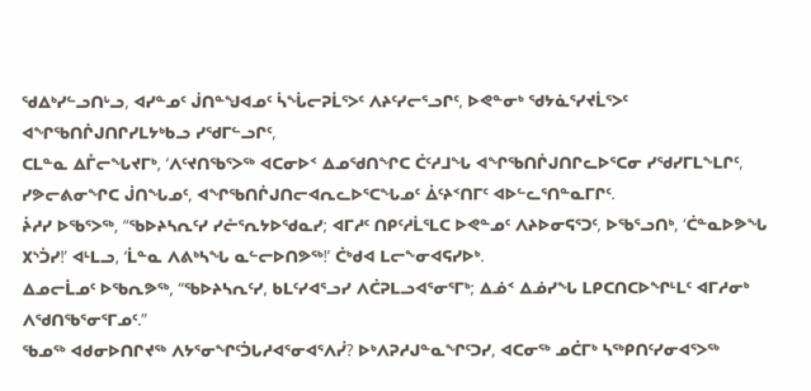ᖁᐃᒃᓯᓪᓗᑎᒡᓗ, ᐊᓯᓐᓄᑦ ᒎᑎᓐᖑᐊᓄᑦ ᓵᖔᓕᕈᒫᕐᐳᑦ ᐱᔨᑦᓯᓕᕐᓗᒋᑦ, ᐅᕙᓐᓂᒃ ᖁᔭᓈᕐᓯᔪᒫᕐᐳᑦ ᐊᖏᖃᑎᒌᒍᑎᒋᓯᒪᔭᒃᑲᓗ ᓯᖁᒥᓪᓗᒋᑦ,
ᑕᒪᓐᓇ ᐃᒤᓕᖓᔪᒥᒃ, ‘ᐱᑦᔪᑎᖃᕐᐳᖅ ᐊᑕᓂᐅᑉ ᐃᓄᖁᑎᖏᑕ ᑖᑦᓱᒧᖓ ᐊᖏᖃᑎᒌᒍᑎᒋᓚᐅᕐᑕᓂ ᓯᖁᓯᒥᒪᖕᒪᒋᑦ, ᓯᕗᓕᕕᓂᖏᑕ ᒎᑎᖓᓄᑦ, ᐊᖏᖃᑎᒌᒍᑎᓕᐊᕆᓚᐅᕐᑕᖓᓄᑦ ᐄᑦᔨᑉᑎᒥᑦ ᐊᐅᓪᓚᕐᑎᓐᓇᒥᒋᑦ.
ᔩᓱᓯ ᐅᖃᕐᐳᖅ, “ᖃᐅᔨᓴᕆᑦᓯ ᓯᓔᕐᕆᔭᐅᖁᓇᓯ; ᐊᒥᓱᑦ ᑎᑭᑦᓱᒫᕐᒪᑕ ᐅᕙᓐᓄᑦ ᐱᔨᐅᓂᕋᕐᑐᑦ, ᐅᖃᕐᓗᑎᒃ, ‘ᑖᓐᓇᐅᕗᖓ ᙭ᔅᑑᓯ!’ ᐊᒻᒪᓗ, ‘ᒫᓐᓇ ᐱᕕᒃᓴᖓ ᓇᓪᓕᐅᑎᕗᖅ!’ ᑖᒃᑯᐊ ᒪᓕᖕᓂᐊᕋᓯᐅᒃ.
ᐃᓄᓕᒫᓄᑦ ᐅᖃᕆᕗᖅ, “ᖃᐅᔨᓴᕆᑦᓯ, ᑲᒪᑦᓯᐊᕐᓗᓯ ᐱᑖᕈᒪᓗᐊᕐᓂᕐᒥᒃ; ᐃᓅᑉ ᐃᓅᓯᖓ ᒪᑭᑕᑎᑕᐅᖏᒻᒪᑦ ᐊᒥᓱᓂᒃ ᐱᖁᑎᖃᕐᓂᕐᒥᓄᑦ.”
ᖃᓄᖅ ᐊᑯᓂᐅᑎᒋᔪᖅ ᐱᔭᕐᓂᖏᑦᑑᒐᓱᐊᕐᓂᐊᕐᐱᓰ? ᐅᒃᐱᕈᓱᒍᓐᓇᖏᑦᑐᓯ, ᐊᑕᓂᖅ ᓄᑖᒥᒃ ᓴᖅᑭᑎᑦᓯᓂᐊᕐᐳᖅ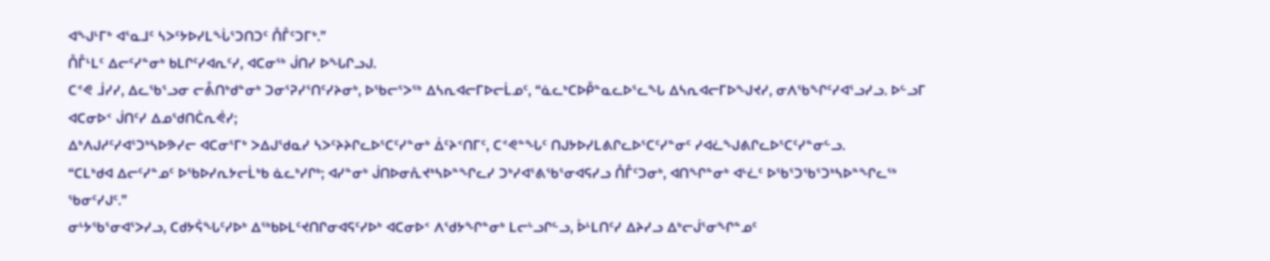ᐊᖑᒻᒥᒃ ᐊᕐᓇᒧᑦ ᓴᐳᑦᔭᐅᓯᒪᖔᕐᑐᑎᑐᑦ ᑍᒤᑦᑐᒥᒃ.”
ᑍᒤᒻᒪᑦ ᐃᓕᑦᓯᓐᓂᒃ ᑲᒪᒋᑦᓯᐊᕆᑦᓯ, ᐊᑕᓂᖅ ᒎᑎᓯ ᐅᖓᒋᓗᒍ.
ᑕᕝᕙ ᒨᓯᓯ, ᐃᓚᖃᕐᓗᓂ ᓕᕔᑎᒃᑯᓐᓂᒃ ᑐᓂᕐᕈᓯᕐᑎᑦᓯᔨᓂᒃ, ᐅᖃᓕᕐᐳᖅ ᐃᓴᕆᐊᓕᒥᐅᓕᒫᓄᑦ, “ᓈᓚᒃᑕᐅᑬᓐᓇᓚᐅᕐᓚᖓ ᐃᓴᕆᐊᓕᒥᐅᖑᔪᓯ, ᓂᐱᖃᖏᑦᓯᐊᕐᓗᓯᓗ. ᐅᓪᓗᒥ ᐊᑕᓂᐅᑉ ᒎᑎᑦᓯ ᐃᓄᖁᑎᑖᕆᕚᓯ;
ᐃᒃᐱᒍᓱᑦᓯᐊᕐᑐᒃᓴᐅᕗᓯᓕ ᐊᑕᓂᕐᒥᒃ ᐳᐃᒍᖁᓇᓯ ᓴᐳᑦᔨᔨᒋᓚᐅᕐᑕᑦᓯᓐᓂᒃ ᐄᑦᔨᑉᑎᒥᑦ, ᑕᕝᕙᓐᖓᑦ ᑎᒍᔭᐅᓯᒪᕕᒋᓚᐅᕐᑕᑦᓯᓐᓂᑦ ᓯᐊᓛᖑᕕᒋᓚᐅᕐᑕᑦᓯᓐᓂᓪᓗ.
“ᑕᒪᒃᑯᐊ ᐃᓕᑦᓯᓐᓄᑦ ᐅᖃᐅᓯᕆᔭᓕᒫᒃᑲ ᓈᓚᒃᓯᒋᒃ; ᐊᓯᓐᓂᒃ ᒎᑎᐅᓂᕅᔪᒃᓴᐅᓐᖏᓚᓯ ᑐᒃᓯᐊᕐᕕᖃᕐᓂᐊᕋᓯᓗ ᑍᒤᑦᑐᓂᒃ, ᐊᑎᖏᓐᓂᒃ ᐊᒡᓛᑦ ᐅᖃᕐᑐᖃᕐᑐᒃᓴᐅᓐᖏᓚᖅ ᖃᓂᑦᓯᒍᑦ.”
ᓂᒡᔭᖃᕐᓂᐊᕐᐳᓯᓗ, ᑕᑯᔭᕌᖓᑦᓯᐅᒃ ᐃᖅᑲᐅᒪᑦᔪᑎᒋᓂᐊᕋᑦᓯᐅᒃ ᐊᑕᓂᐅᑉ ᐱᖁᔭᖏᓐᓂᒃ ᒪᓕᒡᓗᒋᓪᓗ, ᐆᒻᒪᑎᑦᓯ ᐃᔨᓯᓗ ᐃᒃᓕᒎᕐᓂᖏᓐᓄᑦ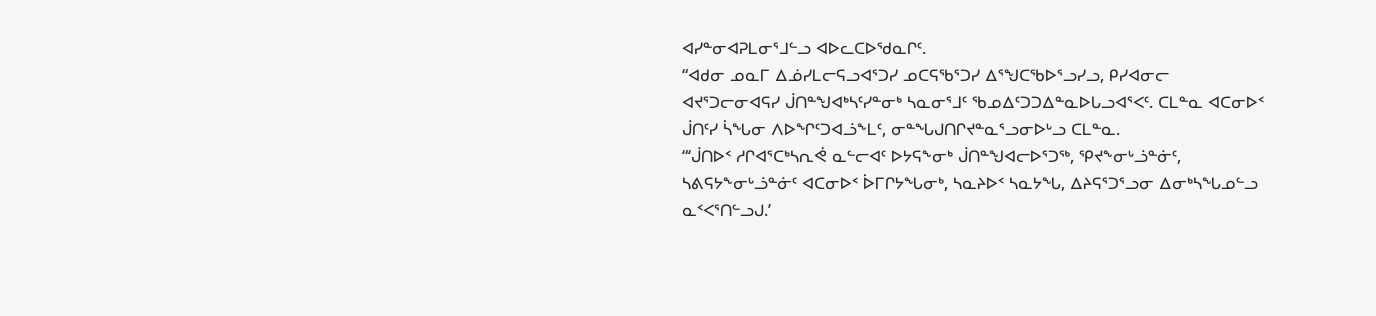ᐊᓯᓐᓂᐊᕈᒪᓂᕐᒧᓪᓗ ᐊᐅᓚᑕᐅᖁᓇᒋᑦ.
“ᐊᑯᓂ ᓄᓇᒥ ᐃᓅᓯᒪᓕᕋᓗᐊᕐᑐᓯ ᓄᑕᕋᖃᕐᑐᓯ ᐃᕐᖑᑕᖃᐅᕐᓗᓯᓗ, ᑭᓯᐊᓂᓕ ᐊᔪᕐᑐᓕᓂᐊᕋᓯ ᒎᑎᓐᖑᐊᒃᓴᑦᓯᓐᓂᒃ ᓴᓇᓂᕐᒧᑦ ᖃᓄᐃᑦᑐᑐᐃᓐᓇᐅᒐᓗᐊᕐᐸᑦ. ᑕᒪᓐᓇ ᐊᑕᓂᐅᑉ ᒎᑎᑦᓯ ᓵᖓᓂ ᐱᐅᖏᑦᑐᐊᓘᖕᒪᑦ, ᓂᓐᖓᒍᑎᒋᔪᓐᓇᕐᓗᓂᐅᒡᓗ ᑕᒪᓐᓇ.
“‘ᒎᑎᐅᑉ ᓱᒋᐊᕐᑕᒃᓴᕆᕚ ᓇᓪᓕᐊᑦ ᐅᔭᕋᖕᓂᒃ ᒎᑎᓐᖑᐊᓕᐅᕐᑐᖅ, ᕿᔪᖕᓂᒡᓘᓐᓃᑦ, ᓴᕕᕋᔭᖕᓂᒡᓘᓐᓃᑦ ᐊᑕᓂᐅᑉ ᐆᒥᒋᔭᖓᓂᒃ, ᓴᓇᔨᐅᑉ ᓴᓇᔭᖓ, ᐃᔨᕋᕐᑐᕐᓗᓂ ᐃᓂᒃᓴᖓᓄᓪᓗ ᓇᑉᐸᕐᑎᓪᓗᒍ.’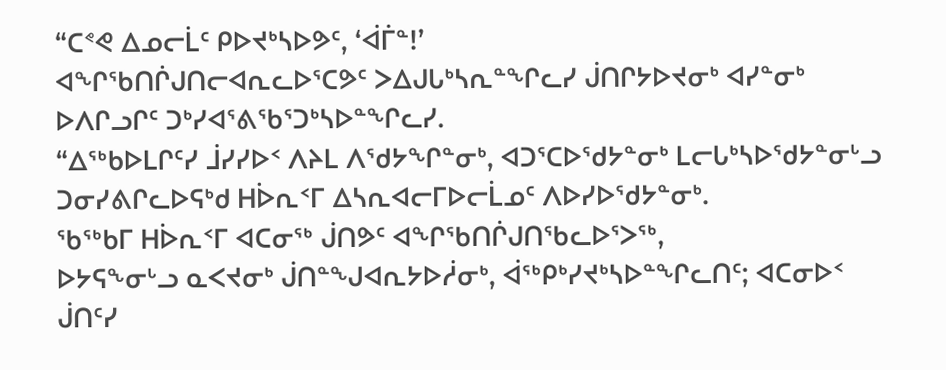“ᑕᕝᕙ ᐃᓄᓕᒫᑦ ᑭᐅᔪᒃᓴᐅᕗᑦ, ‘ᐋᒦᓐ!’
ᐊᖏᖃᑎᒌᒍᑎᓕᐊᕆᓚᐅᕐᑕᕗᑦ ᐳᐃᒍᒐᒃᓴᕆᓐᖏᓚᓯ ᒎᑎᒋᔭᐅᔪᓂᒃ ᐊᓯᓐᓂᒃ ᐅᐱᒋᓗᒋᑦ ᑐᒃᓯᐊᕐᕕᖃᕐᑐᒃᓴᐅᓐᖏᓚᓯ.
“ᐃᖅᑲᐅᒪᒋᑦᓯ ᒨᓯᓯᐅᑉ ᐱᔨᒪ ᐱᖁᔭᖏᓐᓂᒃ, ᐊᑐᕐᑕᐅᖁᔭᓐᓂᒃ ᒪᓕᒐᒃᓴᐅᖁᔭᓐᓂᒡᓗ ᑐᓂᓯᕕᒋᓚᐅᕋᒃᑯ ᕼᐆᕆᑉᒥ ᐃᓴᕆᐊᓕᒥᐅᓕᒫᓄᑦ ᐱᐅᓯᐅᖁᔭᓐᓂᒃ.
ᖃᖅᑲᒥ ᕼᐆᕆᑉᒥ ᐊᑕᓂᖅ ᒎᑎᕗᑦ ᐊᖏᖃᑎᒌᒍᑎᖃᓚᐅᕐᐳᖅ,
ᐅᔭᕋᖕᓂᒡᓗ ᓇᐸᔪᓂᒃ ᒎᑎᓐᖑᐊᕆᔭᐅᓲᓂᒃ, ᐋᖅᑭᒃᓯᔪᒃᓴᐅᓐᖏᓚᑎᑦ; ᐊᑕᓂᐅᑉ ᒎᑎᑦᓯ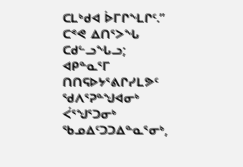ᑕᒪᒃᑯᐊ ᐆᒥᒋᖕᒪᒋᑦ.”
ᑕᕝᕙ ᐃᑎᕐᐳᖓ ᑕᑯᓪᓗᖓᓗ; ᐊᑭᓐᓇᕐᒥ ᑎᑎᕋᐅᔭᕐᕕᒋᓯᒪᕗᑦ ᖁᐱᕐᕈᓐᖑᐊᓂᒃ ᐹᕐᖑᕐᑐᓂᒃ ᖃᓄᐃᑦᑐᑐᐃᓐᓇᕐᓂᒃ,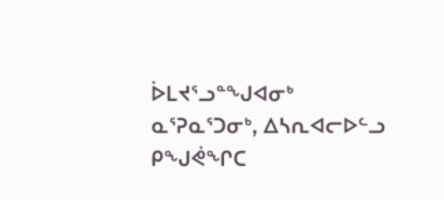ᐆᒪᔪᕐᓗᓐᖑᐊᓂᒃ ᓇᕐᕈᓇᕐᑐᓂᒃ, ᐃᓴᕆᐊᓕᐅᓪᓗ ᑭᖑᕚᖏᑕ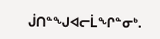ᒎᑎᓐᖑᐊᓕᒫᖏᓐᓂᒃ.